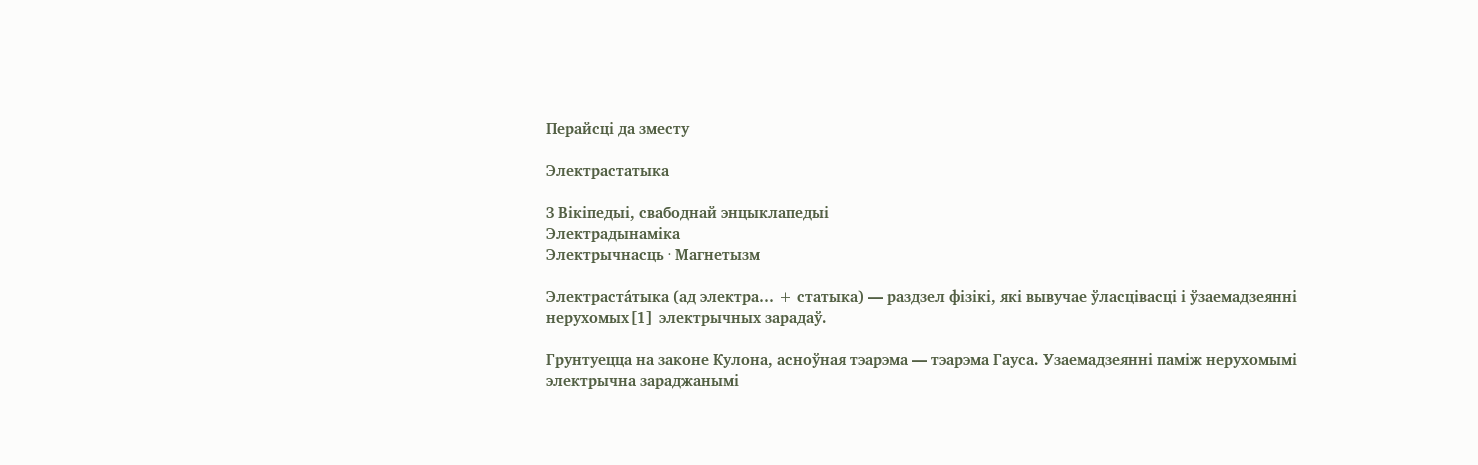Перайсці да зместу

Электрастатыка

З Вікіпедыі, свабоднай энцыклапедыі
Электрадынаміка
Электрычнасць · Магнетызм

Электраста́тыка (ад электра… + статыка) — раздзел фізікі, які вывучае ўласцівасці і ўзаемадзеянні нерухомых[1] электрычных зарадаў.

Грунтуецца на законе Кулона, асноўная тэарэма — тэарэма Гауса. Узаемадзеянні паміж нерухомымі электрычна зараджанымі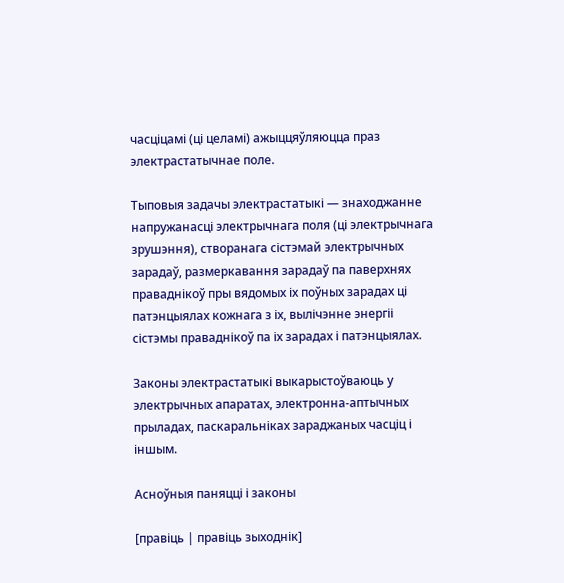часціцамі (ці целамі) ажыццяўляюцца праз электрастатычнае поле.

Тыповыя задачы электрастатыкі — знаходжанне напружанасці электрычнага поля (ці электрычнага зрушэння), створанага сістэмай электрычных зарадаў, размеркавання зарадаў па паверхнях праваднікоў пры вядомых іх поўных зарадах ці патэнцыялах кожнага з іх, вылічэнне энергіі сістэмы праваднікоў па іх зарадах і патэнцыялах.

Законы электрастатыкі выкарыстоўваюць у электрычных апаратах, электронна-аптычных прыладах, паскаральніках зараджаных часціц і іншым.

Асноўныя паняцці і законы

[правіць | правіць зыходнік]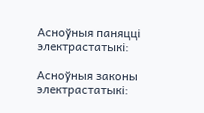Асноўныя паняцці электрастатыкі:

Асноўныя законы электрастатыкі: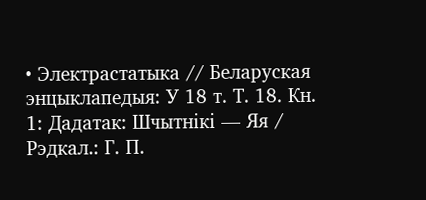• Электрастатыка // Беларуская энцыклапедыя: У 18 т. Т. 18. Кн. 1: Дадатак: Шчытнікі — Яя / Рэдкал.: Г. П.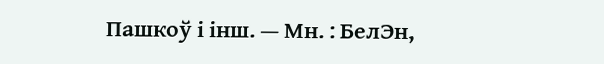Пашкоў і інш. — Мн. : БелЭн,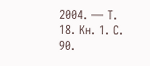2004. — Т. 18. Кн. 1. С. 90.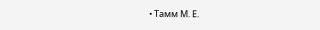• Тамм М. Е.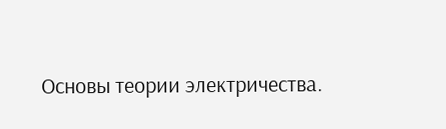Основы теории электричества.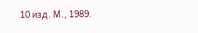10 изд. М., 1989.